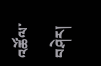འཚོལ་བཤེར།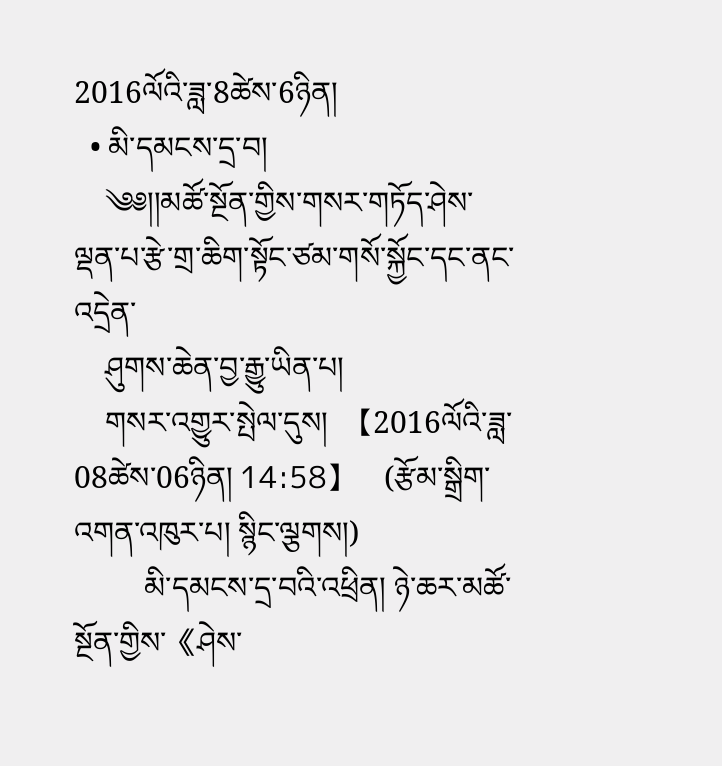2016ལོའི་ཟླ་8ཚེས་6ཉིན།
  • མི་དམངས་དྲ་བ།
    ༄༅།།མཚོ་སྔོན་གྱིས་གསར་གཏོད་ཤེས་ལྡན་པ་རྩེ་གྲ་ཆིག་སྟོང་ཙམ་གསོ་སྐྱོང་དང་ནང་འདྲེན་
    ཤུགས་ཆེན་བྱ་རྒྱུ་ཡིན་པ།
    གསར་འགྱུར་སྤེལ་དུས།  【2016ལོའི་ཟླ་ 08ཚེས་06ཉིན། 14:58】   (རྩོམ་སྒྲིག་འགན་འཁུར་པ། སྙིང་ལྕགས།)
         མི་དམངས་དྲ་བའི་འཕྲིན། ཉེ་ཆར་མཚོ་སྔོན་གྱིས་《ཤེས་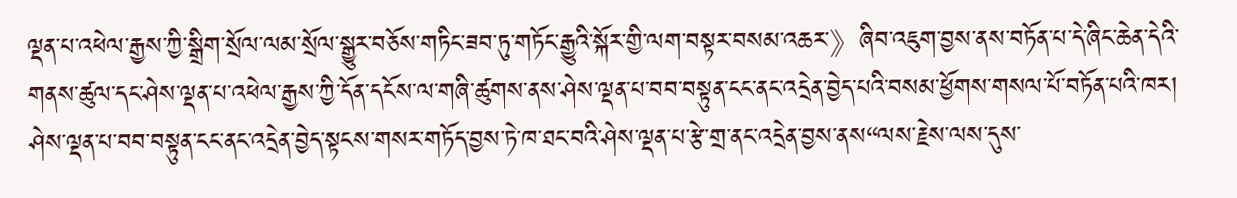ལྡན་པ་འཕེལ་རྒྱས་ཀྱི་སྒྲིག་སྲོལ་ལམ་སྲོལ་སྒྱུར་བཅོས་གཏིང་ཟབ་ཏུ་གཏོང་རྒྱུའི་སྐོར་གྱི་ལག་བསྟར་བསམ་འཆར་》ཞིབ་འཇུག་བྱས་ནས་བཏོན་པ་དེ་ཞིང་ཆེན་དེའི་གནས་ཚུལ་དང་ཤེས་ལྡན་པ་འཕེལ་རྒྱས་ཀྱི་དོན་དངོས་ལ་གཞི་ཚུགས་ནས་ཤེས་ལྡན་པ་བབ་བསྟུན་ངང་ནང་འདྲེན་བྱེད་པའི་བསམ་ཕྱོགས་གསལ་པོ་བཏོན་པའི་ཁར། ཤེས་ལྡན་པ་བབ་བསྟུན་ངང་ནང་འདྲེན་བྱེད་སྟངས་གསར་གཏོད་བྱས་ཏེ་ཁ་ཐང་བའི་ཤེས་ལྡན་པ་རྩེ་གྲ་ནང་འདྲེན་བྱས་ནས“ལས་རྗེས་ལས་དུས་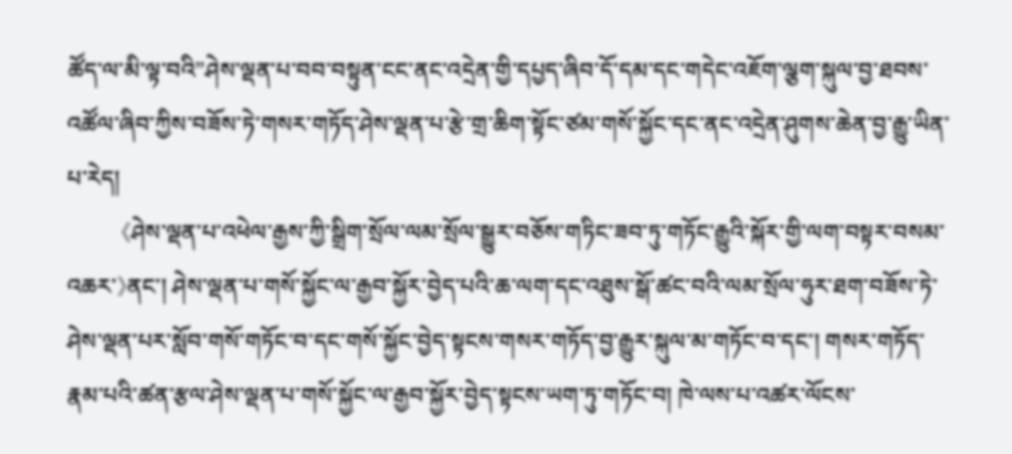ཚོད་ལ་མི་ལྟ་བའི”ཤེས་ལྡན་པ་བབ་བསྟུན་ངང་ནང་འདྲེན་གྱི་དཔྱད་ཞིབ་དོ་དམ་དང་གདེང་འཇོག་ལྕག་སྐུལ་བྱ་ཐབས་འཚོལ་ཞིབ་ཀྱིས་བཟོས་ཏེ་གསར་གཏོད་ཤེས་ལྡན་པ་རྩེ་གྲ་ཆིག་སྟོང་ཙམ་གསོ་སྐྱོང་དང་ནང་འདྲེན་ཤུགས་ཆེན་བྱ་རྒྱུ་ཡིན་པ་རེད།
         《ཤེས་ལྡན་པ་འཕེལ་རྒྱས་ཀྱི་སྒྲིག་སྲོལ་ལམ་སྲོལ་སྒྱུར་བཅོས་གཏིང་ཟབ་ཏུ་གཏོང་རྒྱུའི་སྐོར་གྱི་ལག་བསྟར་བསམ་འཆར་》ནང་། ཤེས་ལྡན་པ་གསོ་སྐྱོང་ལ་རྒྱབ་སྐྱོར་བྱེད་པའི་ཆ་ལག་དང་འཐུས་སྒོ་ཚང་བའི་ལམ་སྲོལ་ཧུར་ཐག་བཟོས་ཏེ་ཤེས་ལྡན་པར་སློབ་གསོ་གཏོང་བ་དང་གསོ་སྐྱོང་བྱེད་སྟངས་གསར་གཏོད་བྱ་རྒྱུར་སྐུལ་མ་གཏོང་བ་དང་། གསར་གཏོད་རྣམ་པའི་ཚན་རྩལ་ཤེས་ལྡན་པ་གསོ་སྐྱོང་ལ་རྒྱབ་སྐྱོར་བྱེད་སྟངས་ཡག་ཏུ་གཏོང་བ། ཁེ་ལས་པ་འཚར་ལོངས་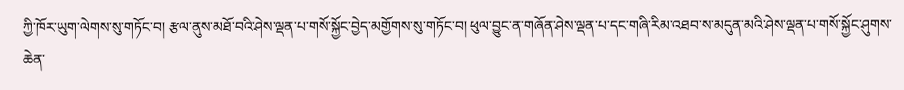ཀྱི་ཁོར་ཡུག་ལེགས་སུ་གཏོང་བ། རྩལ་ནུས་མཐོ་བའི་ཤེས་ལྡན་པ་གསོ་སྐྱོང་བྱེད་མགྱོགས་སུ་གཏོང་བ། ཕུལ་བྱུང་ན་གཞོན་ཤེས་ལྡན་པ་དང་གཞི་རིམ་འཐབ་ས་མདུན་མའི་ཤེས་ལྡན་པ་གསོ་སྐྱོང་ཤུགས་ཆེན་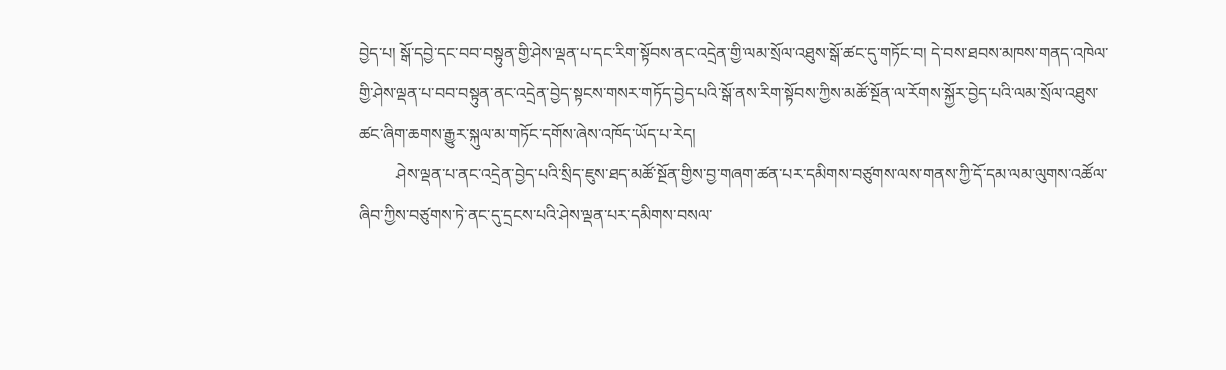བྱེད་པ། སྒོ་དབྱེ་དང་བབ་བསྟུན་གྱི་ཤེས་ལྡན་པ་དང་རིག་སྟོབས་ནང་འདྲེན་གྱི་ལམ་སྲོལ་འཐུས་སྒོ་ཚང་དུ་གཏོང་བ། དེ་བས་ཐབས་མཁས་གནད་འཁེལ་གྱི་ཤེས་ལྡན་པ་བབ་བསྟུན་ནང་འདྲེན་བྱེད་སྟངས་གསར་གཏོད་བྱེད་པའི་སྒོ་ནས་རིག་སྟོབས་ཀྱིས་མཚོ་སྔོན་ལ་རོགས་སྐྱོར་བྱེད་པའི་ལམ་སྲོལ་འཐུས་ཚང་ཞིག་ཆགས་རྒྱུར་སྐུལ་མ་གཏོང་དགོས་ཞེས་འཁོད་ཡོད་པ་རེད།
         ཤེས་ལྡན་པ་ནང་འདྲེན་བྱེད་པའི་སྲིད་ཇུས་ཐད་མཚོ་སྔོན་གྱིས་བྱ་གཞག་ཚན་པར་དམིགས་བཙུགས་ལས་གནས་ཀྱི་དོ་དམ་ལམ་ལུགས་འཚོལ་ཞིབ་ཀྱིས་བཙུགས་ཏེ་ནང་དུ་དྲངས་པའི་ཤེས་ལྡན་པར་དམིགས་བསལ་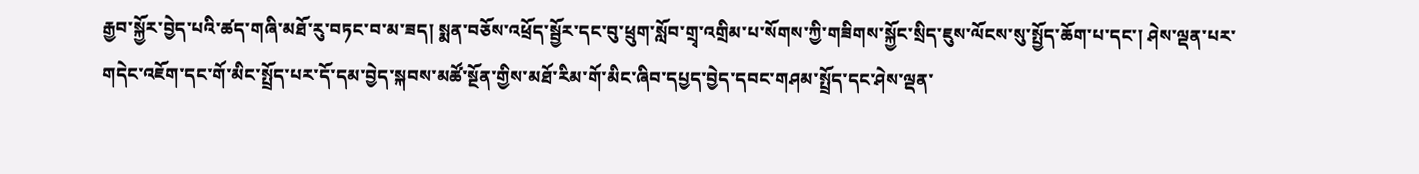རྒྱབ་སྐྱོར་བྱེད་པའི་ཚད་གཞི་མཐོ་རུ་བཏང་བ་མ་ཟད། སྨན་བཅོས་འཕྲོད་སྦྱོར་དང་བུ་ཕྲུག་སློབ་གྲྭ་འགྲིམ་པ་སོགས་ཀྱི་གཟིགས་སྐྱོང་སྲིད་ཇུས་ལོངས་སུ་སྤྱོད་ཆོག་པ་དང་། ཤེས་ལྡན་པར་གདེང་འཇོག་དང་གོ་མིང་སྤྲོད་པར་དོ་དམ་བྱེད་སྐབས་མཚོ་སྔོན་གྱིས་མཐོ་རིམ་གོ་མིང་ཞིབ་དཔྱད་བྱེད་དབང་གཤམ་སྤྲོད་དང་ཤེས་ལྡན་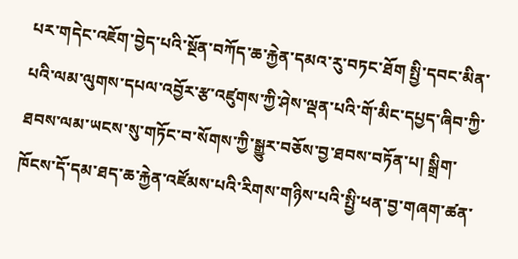པར་གདེང་འཇོག་བྱེད་པའི་སྔོན་བཀོད་ཆ་རྐྱེན་དམའ་རུ་བཏང་ཐོག སྤྱི་དབང་མིན་པའི་ལམ་ལུགས་དཔལ་འབྱོར་རྩ་འཛུགས་ཀྱི་ཤེས་ལྡན་པའི་གོ་མིང་དཔྱད་ཞིབ་ཀྱི་ཐབས་ལམ་ཡངས་སུ་གཏོང་བ་སོགས་ཀྱི་སྒྱུར་བཅོས་བྱ་ཐབས་བཏོན་པ། སྒྲིག་ཁོངས་དོ་དམ་ཐད་ཆ་རྐྱེན་འཛོམས་པའི་རིགས་གཉིས་པའི་སྤྱི་ཕན་བྱ་གཞག་ཚན་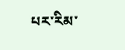པར་རིམ་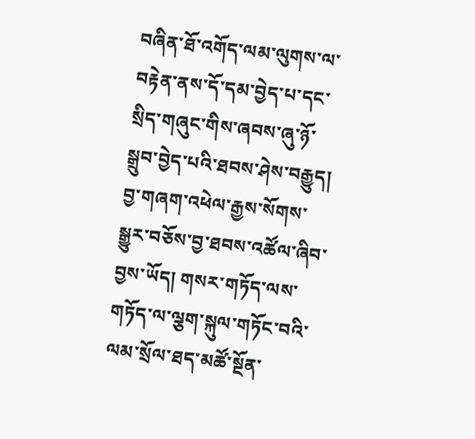བཞིན་ཐོ་འགོད་ལམ་ལུགས་ལ་བརྟེན་ནས་དོ་དམ་བྱེད་པ་དང་སྲིད་གཞུང་གིས་ཞབས་ཞུ་ཉོ་སྒྲུབ་བྱེད་པའི་ཐབས་ཤེས་བརྒྱུད། བྱ་གཞག་འཕེལ་རྒྱས་སོགས་སྒྱུར་བཅོས་བྱ་ཐབས་འཚོལ་ཞིབ་བྱས་ཡོད། གསར་གཏོད་ལས་གཏོད་ལ་ལྕག་སྐུལ་གཏོང་བའི་ལམ་སྲོལ་ཐད་མཚོ་སྔོན་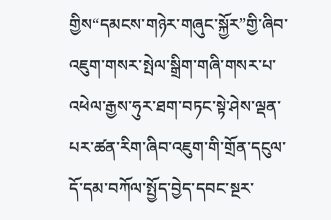གྱིས“དམངས་གཉེར་གཞུང་སྐྱོར”གྱི་ཞིབ་འཇུག་གསར་སྤེལ་སྒྲིག་གཞི་གསར་པ་འཕེལ་རྒྱས་ཧུར་ཐག་བཏང་སྟེ་ཤེས་ལྡན་པར་ཚན་རིག་ཞིབ་འཇུག་གི་གྲོན་དངུལ་དོ་དམ་བཀོལ་སྤྱོད་བྱེད་དབང་སྔར་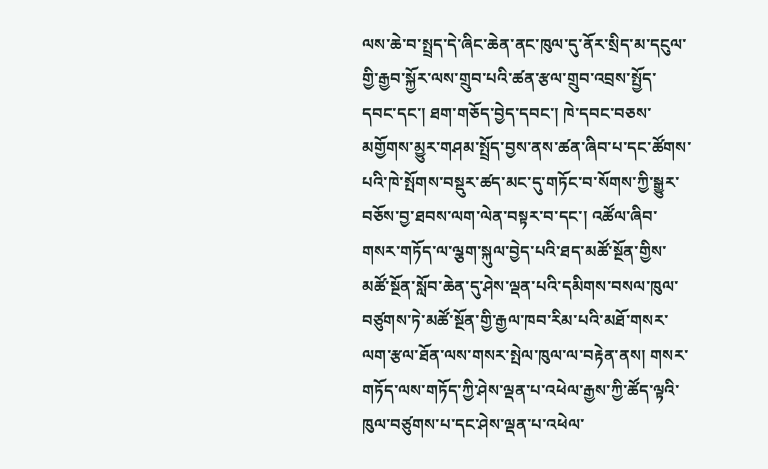ལས་ཆེ་བ་སྤྲད་དེ་ཞིང་ཆེན་ནང་ཁུལ་དུ་ནོར་སྲིད་མ་དངུལ་གྱི་རྒྱབ་སྐྱོར་ལས་གྲུབ་པའི་ཚན་རྩལ་གྲུབ་འབྲས་སྤྱོད་དབང་དང་། ཐག་གཅོད་བྱེད་དབང་། ཁེ་དབང་བཅས་མགྱོགས་མྱུར་གཤམ་སྤྲོད་བྱས་ནས་ཚན་ཞིབ་པ་དང་ཚོགས་པའི་ཁེ་སྤོགས་བསྡུར་ཚད་མང་དུ་གཏོང་བ་སོགས་ཀྱི་སྒྱུར་བཅོས་བྱ་ཐབས་ལག་ལེན་བསྟར་བ་དང་། འཚོལ་ཞིབ་གསར་གཏོད་ལ་ལྕག་སྐུལ་བྱེད་པའི་ཐད་མཚོ་སྔོན་གྱིས་མཚོ་སྔོན་སློབ་ཆེན་དུ་ཤེས་ལྡན་པའི་དམིགས་བསལ་ཁུལ་བཙུགས་ཏེ་མཚོ་སྔོན་གྱི་རྒྱལ་ཁབ་རིམ་པའི་མཐོ་གསར་ལག་རྩལ་ཐོན་ལས་གསར་སྤེལ་ཁུལ་ལ་བརྟེན་ནས། གསར་གཏོད་ལས་གཏོད་ཀྱི་ཤེས་ལྡན་པ་འཕེལ་རྒྱས་ཀྱི་ཚོད་ལྟའི་ཁུལ་བཙུགས་པ་དང་ཤེས་ལྡན་པ་འཕེལ་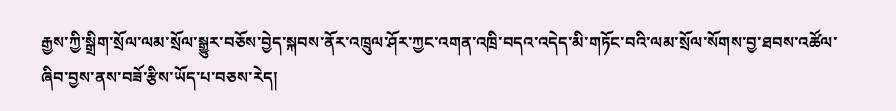རྒྱས་ཀྱི་སྒྲིག་སྲོལ་ལམ་སྲོལ་སྒྱུར་བཅོས་བྱེད་སྐབས་ནོར་འཁྲུལ་ཤོར་ཀྱང་འགན་འཁྲི་བདའ་འདེད་མི་གཏོང་བའི་ལམ་སྲོལ་སོགས་བྱ་ཐབས་འཚོལ་ཞིབ་བྱས་ནས་བཟོ་རྩིས་ཡོད་པ་བཅས་རེད།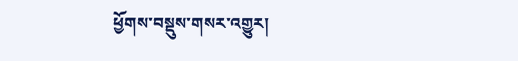ཕྱོགས་བསྡུས་གསར་འགྱུར།